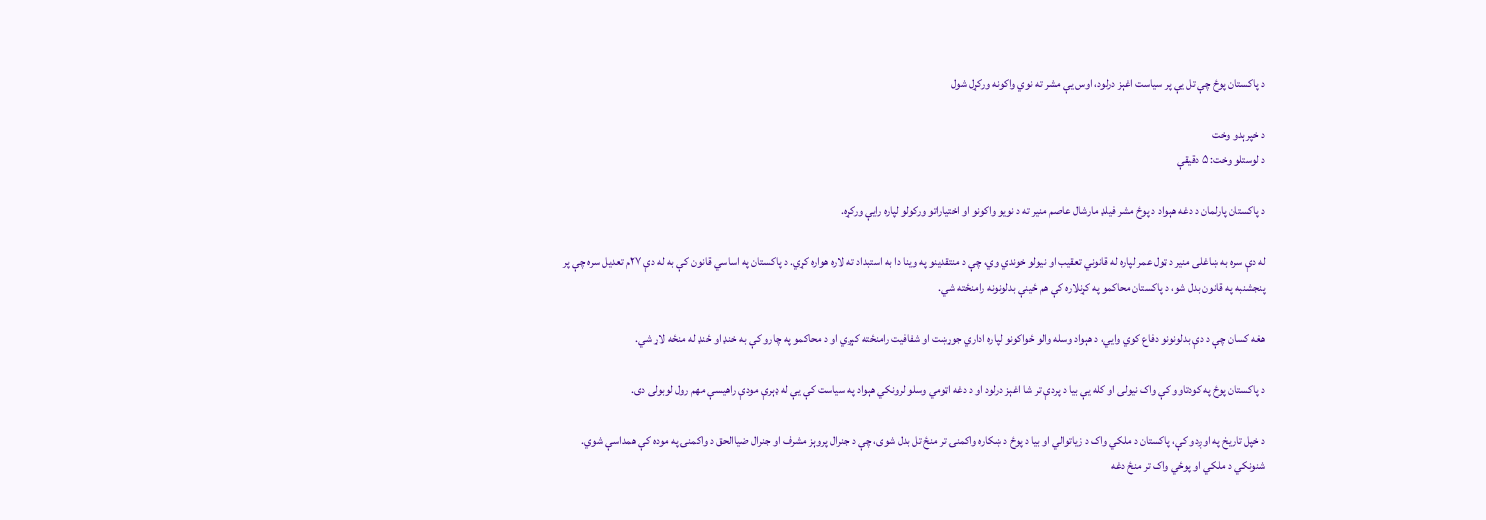د پاکستان پوځ چې تل یې پر سیاست اغېز درلود، اوس یې مشر ته نوي واکونه ورکړل شول

د خپرېدو وخت
د لوستلو وخت: ۵ دقیقې

د پاکستان پارلمان د دغه هېواد د پوځ مشر فیلډ مارشال عاصم منیر ته د نویو واکونو او اختیاراتو ورکولو لپاره رایې ورکړه.

له دې سره به ښاغلی منیر د ټول عمر لپاره له قانوني تعقیب او نیولو خوندي وي، چې د منتقدینو په وینا دا به استبداد ته لاره هواره کړي. د پاکستان په اساسي قانون کې به له دې ۲۷م تعدیل سره چې پر پنجشنبه په قانون بدل شو، د پاکستان محاکمو په کړنلاره کې هم ځینې بدلونونه رامنځته شي.

هغه کسان چې د دې بدلونونو دفاع کوي وايي، د هېواد وسله والو ځواکونو لپاره اداري جوړښت او شفافیت رامنځته کېږي او د محاکمو په چارو کې به خنډ او ځنډ له منځه لاړ شي.

د پاکستان پوځ په کودتاوو کې واک نیولی او کله یې بیا د پردې تر شا اغېز درلود او د دغه اټومي وسلو لرونکي هېواد په سیاست کې یې له ډېرې مودې راهیسې مهم رول لوبولی دی.

د خپل تاریخ په اوږدو کې، پاکستان د ملکي واک د زیاتوالي او بیا د پوځ د ښکاره واکمنۍ تر منځ تل بدل شوی، چې د جنرال پروېز مشرف او جنرال ضیاالحق د واکمنۍ په موده کې همداسې شوي. شنونکي د ملکي او پوځي واک تر منځ دغه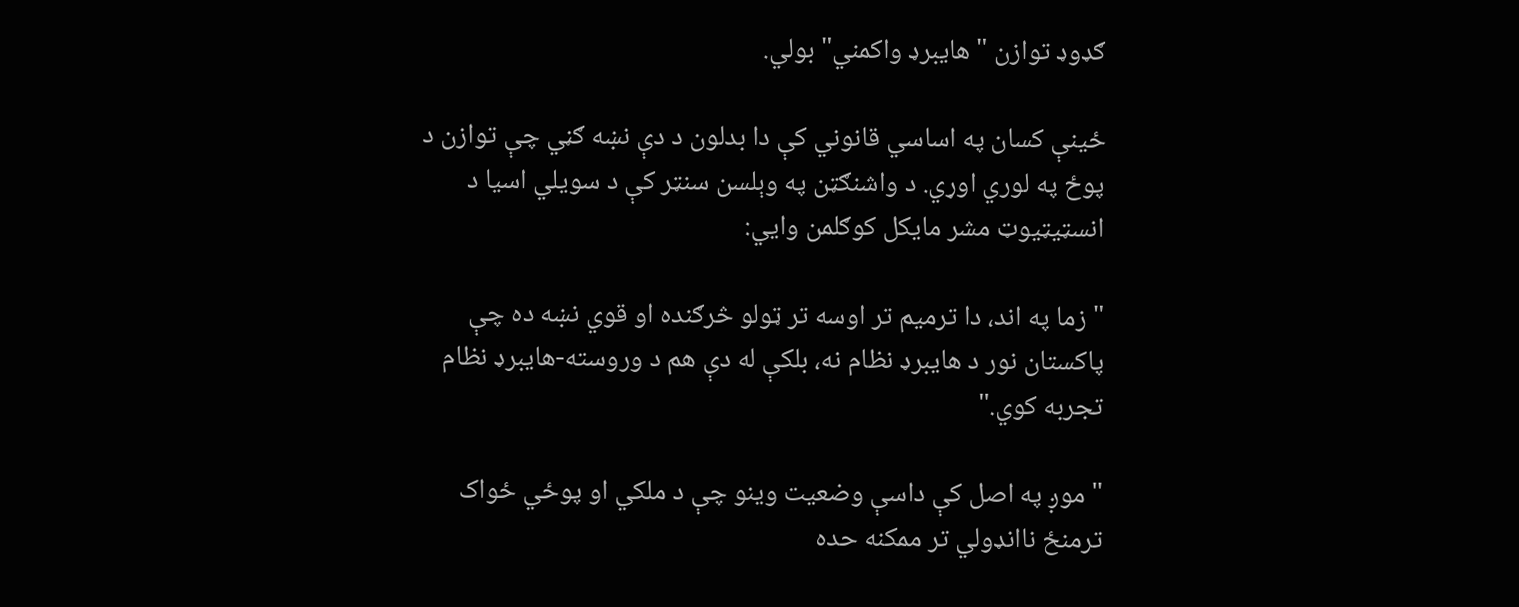ګډوډ توازن "هایبرډ واکمني" بولي.

ځینې کسان په اساسي قانوني کې دا بدلون د دې نښه ګڼي چې توازن د پوځ په لوري اوړي. د واشنګټن په وېلسن سنټر کې د سویلي اسیا د انسټیټیوټ مشر مایکل کوګلمن وايي:

"زما په اند، دا ترمیم تر اوسه تر ټولو څرګنده او قوي نښه ده چې پاکستان نور د هایبرډ نظام نه، بلکې له دې هم د وروسته-هایبرډ نظام تجربه کوي."

"موږ په اصل کې داسې وضعیت وینو چې د ملکي او پوځي ځواک ترمنځ ناانډولي تر ممکنه حده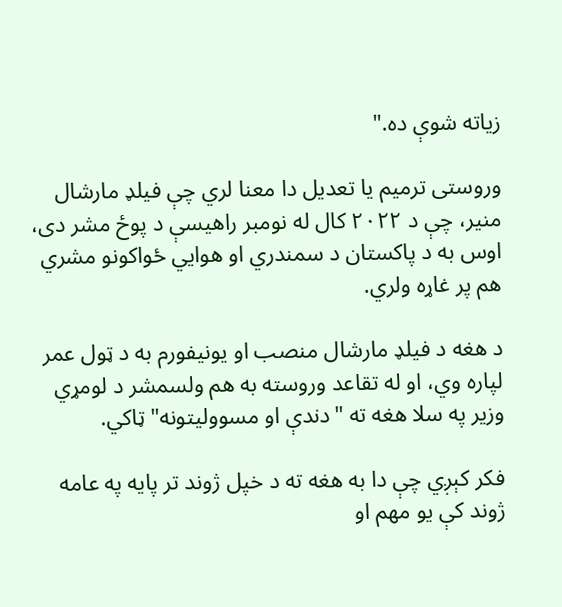زیاته شوې ده."

وروستی ترمیم یا تعدیل دا معنا لري چې فیلډ مارشال منیر، چې د ۲۰۲۲ کال له نومبر راهیسې د پوځ مشر دی، اوس به د پاکستان د سمندري او هوايي ځواکونو مشري هم پر غاړه ولري.

د هغه د فیلډ مارشال منصب او یونیفورم به د ټول عمر لپاره وي، او له تقاعد وروسته به هم ولسمشر د لومړي وزیر په سلا هغه ته "دندې او مسوولیتونه" ټاکي.

فکر کېږي چې دا به هغه ته د خپل ژوند تر پایه په عامه ژوند کې یو مهم او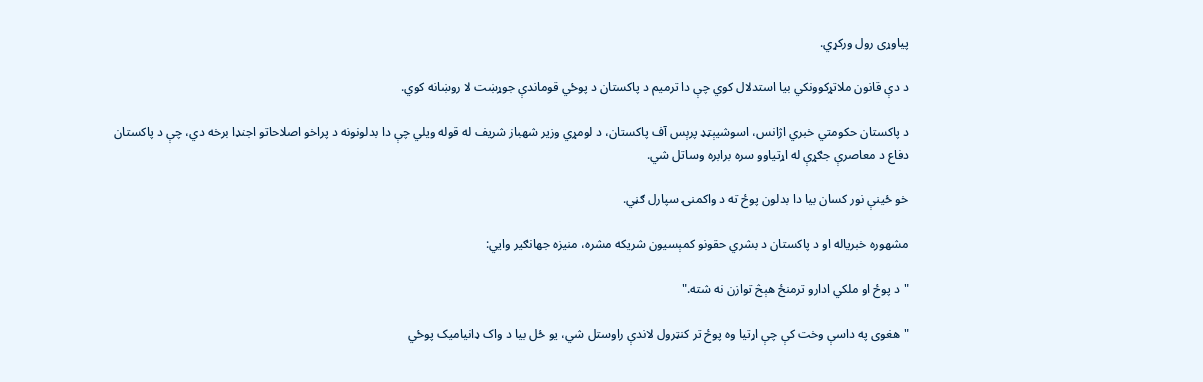پیاوړی رول ورکړي.

د دې قانون ملاتړکوونکي بیا استدلال کوي چې دا ترمیم د پاکستان د پوځي قوماندې جوړښت لا روښانه کوي.

د پاکستان حکومتي خبري اژانس، اسوشیېټډ پرېس آف پاکستان، د لومړي وزیر شهباز شریف له قوله ویلي چې دا بدلونونه د پراخو اصلاحاتو اجنډا برخه دي، چې د پاکستان دفاع د معاصرې جګړې له اړتیاوو سره برابره وساتل شي.

خو ځینې نور کسان بیا دا بدلون پوځ ته د واکمنۍ سپارل ګڼي.

مشهوره خبریاله او د پاکستان د بشري حقونو کمېسیون شریکه مشره، منیزه جهانګیر وايي:

"د پوځ او ملکي ادارو ترمنځ هېڅ توازن نه شته."

"هغوی په داسې وخت کې چې اړتیا وه پوځ تر کنټرول لاندې راوستل شي، یو ځل بیا د واک ډانیامیک پوځي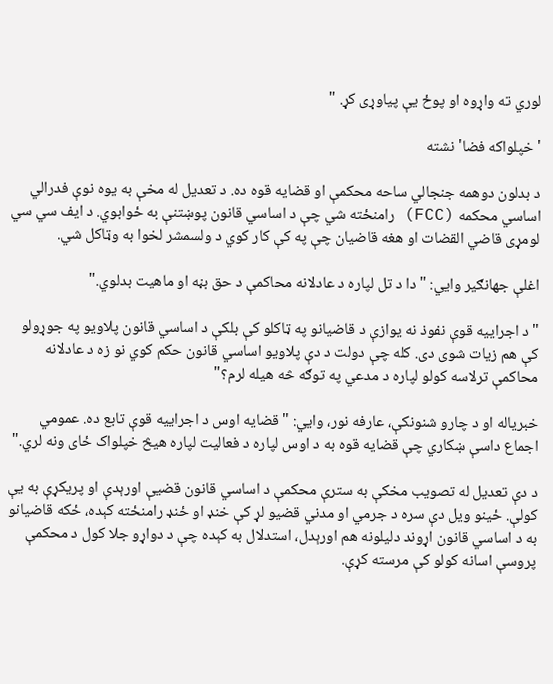لوري ته واړوه او پوځ یې پیاوړی کړ. "

' خپلواکه فضا' نشته

د بدلون دوهمه جنجالي ساحه محکمې او قضایه قوه ده. د تعدیل له مخې به یوه نوې فدرالي اساسي محکمه (FCC) رامنځته شي چې د اساسي قانون پوښتنې به ځوابوي. د ایف سي سي لومړی قاضي القضات او هغه قاضیان چې په کې کار کوي د ولسمشر لخوا به وټاکل شي.

اغلې جهانګیر وايي: "دا د تل لپاره د عادلانه محاکمې د حق بڼه او ماهیت بدلوي."

"د اجراییه قوې نفوذ نه یوازې د قاضیانو په ټاکلو کې بلکې د اساسي قانون پلاویو په جوړولو کې هم زیات شوی دی. کله چې دولت د دې پلاویو اساسي قانون حکم کوي نو زه د عادلانه محاکمې ترلاسه کولو لپاره د مدعي په توګه څه هیله لرم؟"

خبریاله او د چارو شنونکې، عارفه نور، وايي: "قضایه اوس د اجراییه قوې تابع ده. عمومي اجماع داسې ښکاري چې قضایه قوه به د اوس لپاره د فعالیت لپاره هیڅ خپلواک ځای ونه لري."

د دې تعدیل له تصویب مخکې به سترې محکمې د اساسي قانون قضیې اورېدې او پریکړې به یې کولې. ځینو ویل دې سره د جرمي او مدني قضیو لړ کې خنډ او ځنډ رامنځته کېده، ځکه قاضیانو به د اساسي قانون اړوند دلیلونه هم اورېدل، استدلال به کېده چې د دواړو جلا کول د محکمې پروسې اسانه کولو کې مرسته کړې.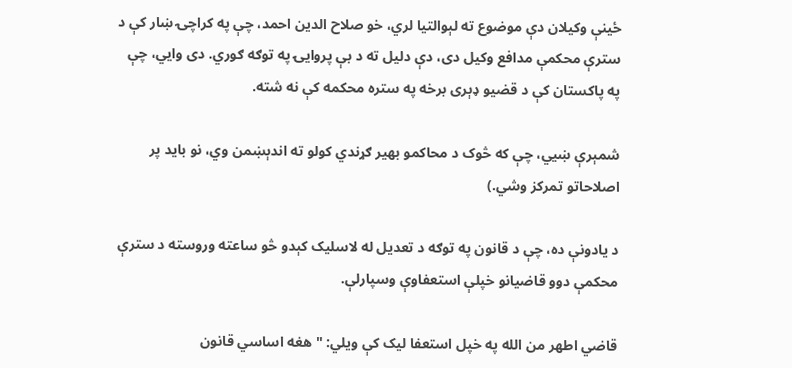ځینې وکیلان دې موضوع ته لېوالتیا لري، خو صلاح الدین احمد، چې په کراچۍ ښار کې د سترې محکمې مدافع وکیل دی، دې دلیل ته د بې پروایۍ په توګه ګوري. دی وايي، چې په پاکستان کې د قضیو ډېری برخه په ستره محکمه کې نه شته.

شمېرې ښيي، چې که څوک د محاکمو بهیر ګړندي کولو ته اندېښمن وي، نو باید پر اصلاحاتو تمرکز وشي.)

د یادونې ده، چې د قانون په توګه د تعدیل له لاسلیک کېدو څو ساعته وروسته د سترې محکمې دوو قاضیانو خپلې استعفاوې وسپارلې.

قاضي اطهر من الله په خپل استعفا لیک کې ویلي: "هغه اساسي قانون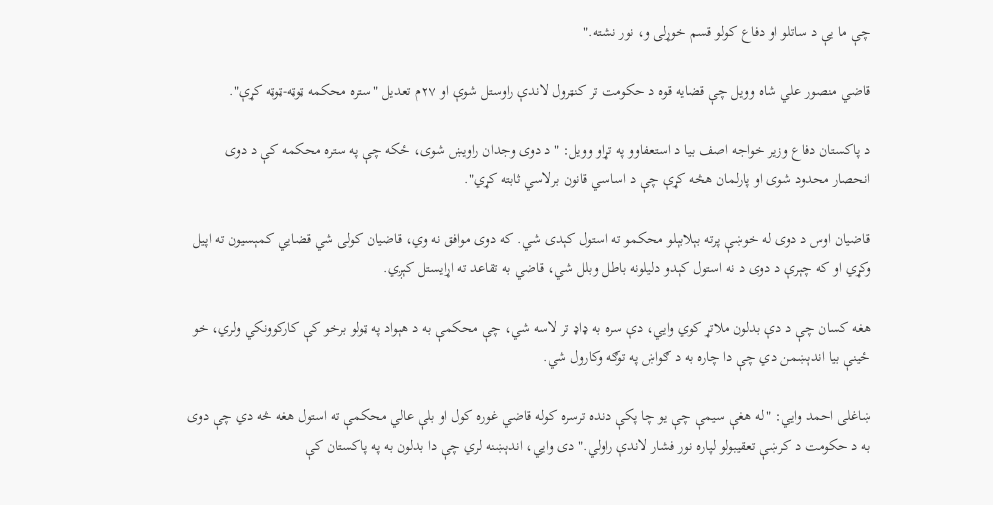چې ما یې د ساتلو او دفاع کولو قسم خوړلی و، نور نشته."

قاضي منصور علي شاه وویل چې قضایه قوه د حکومت تر کنټرول لاندې راوستل شوې او ۲۷م تعدیل "ستره محکمه ټوټه-ټوټه کړې".

د پاکستان دفاع وزیر خواجه اصف بیا د استعفاوو په تړاو وویل: "د دوی وجدان راویښ شوی، ځکه چې په ستره محکمه کې د دوی انحصار محدود شوی او پارلمان هڅه کړې چې د اساسي قانون برلاسي ثابته کړي".

قاضیان اوس د دوی له خوښې پرته بېلابېلو محکمو ته استول کېدی شي. که دوی موافق نه وي، قاضیان کولی شي قضايي کمېسیون ته اپیل وکړي او که چېرې د دوی د نه استول کېدو دلیلونه باطل وبلل شي، قاضي به تقاعد ته اړایستل کېږي.

هغه کسان چې د دې بدلون ملاتړ کوي وايي، دې سره به ډاډ تر لاسه شي، چې محکمې به د هېواد په ټولو برخو کې کارکوونکي ولري، خو ځینې بیا اندېښمن دي چې دا چاره به د ګواښ په توګه وکارول شي.

ښاغلی احمد وايي: "له هغې سیمې چې یو چا پکې دنده ترسره کوله قاضي غوره کول او بلې عالي محکمې ته استول هغه څه دي چې دوی به د حکومت د کرښې تعقیبولو لپاره نور فشار لاندې راولي." دی وايي، اندېښنه لري چې دا بدلون به په پاکستان کې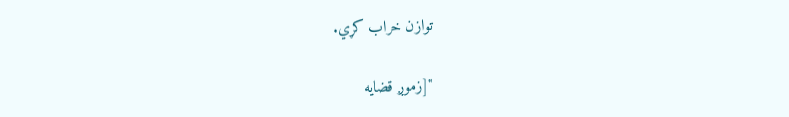توازن خراب کړي.

"[زموږ قضایه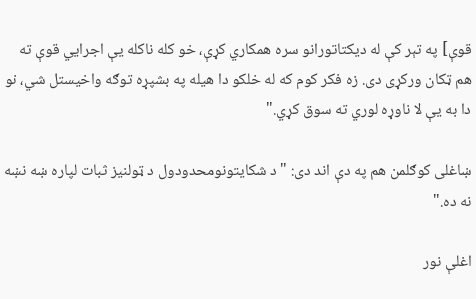قوې] په تېر کې له دیکتاتورانو سره همکاري کړې، خو کله ناکله یې اجرايي قوې ته هم ټکان ورکړی دی. زه فکر کوم که له خلکو دا هیله په بشپړه توګه واخیستل شي، نو دا به یې لا ناوړه لوري ته سوق کړي."

ښاغلی کوګلمن هم په دې اند دی: " د شکایتونومحدودول د ټولنیز ثبات لپاره ښه نښه نه ده."

اغلې نور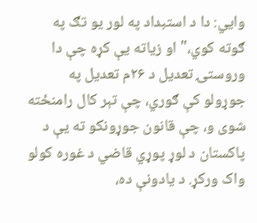وايي: دا د استبداد په لور یو تګ په ګوته کوي،" او زیاته یې کړه چې دا وروستۍ تعدیل د ۲۶م تعدیل په جوړولو کې ګوري، چې تېر کال رامنځته شوی و، چې قانون جوړونکو ته یې د پاکستان د لوړ پوړي قاضي د غوره کولو واک ورکړ. د یادونې ده،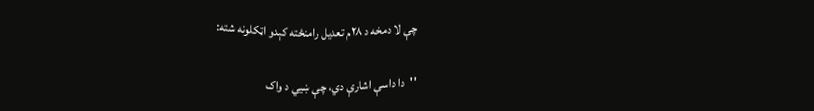چې لا دمخه د ۲۸م تعدیل رامنځته کېدو اټکلونه شته:

''دا داسې اشارې دي، چې ښيي د واک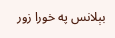بېلانس په خورا زور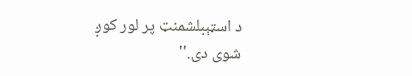د اسټېبلشمنټ پر لور کوږ شوی دی.''